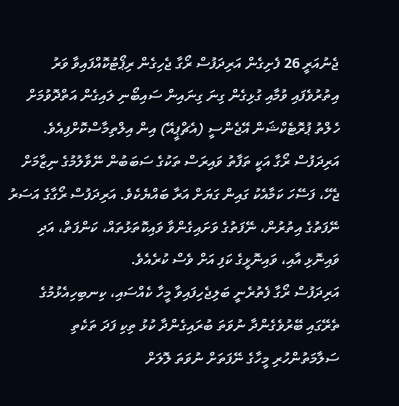ޖެނުއަރީ 26 ފެށިގެން އަރިދަފުސް ރޯގާ ޖެހިގެން ރިޕޯޓުކޮއްފައިވާ ވަރު އިތުރުވެފައި ވުމާއި ގުޅިގެން ގިނަ ގިނައިން ސައިބޯނި ލައިގެން އަތްދޮވުމަށް ހެލްތު ޕުރޮޓެކްޝަން އޭޖެންސީ (އެޗްޕީއޭ) އިން އިލްތިމާސްކޮށްފިއެވެ.
އަރިދަފުސް ރޯގާ އަކީ ތަފާތު ވައިރަސް ތަކުގެ ސަބަބުން ނޭވާލުމުގެ ނިޒާމަށް ޖެހޭ، ފަސޭހަ ކަމާއެކު ގައިން ގަޔަށް އަރާ ބައްޔެކެވެ. އަރިދަފުސް ރޯގާގެ އަސަރު ނޭފަތުގެ އިތުރުން، ނޭފަތުގެ ވަށައިގެންވާ ވައިކޮތަޅުތައް، ކަންފަތް، އަދި ވައިނޮޅި އާއި، ވައިނޮޅީގެ ކަފި އަށް ވެސް ކުރެއެވެ.
އަރިދަފުސް ރޯގާ ފެތުރެނީ ބަލިޖެހިފައިވާ މީހާ ކެއްސައި، ކިނބިހިއެޅުމުގެ ތެރޭގައި ބޭރުވެގެންދާ ނުވަތަ ބުރައިގެންދާ ކުޅު ތިކި ފަދަ ތަކެތި ސަލާމަތުންހުރި މީހާގެ ނޭފަތަށް ނުވަތަ ލޮލަށް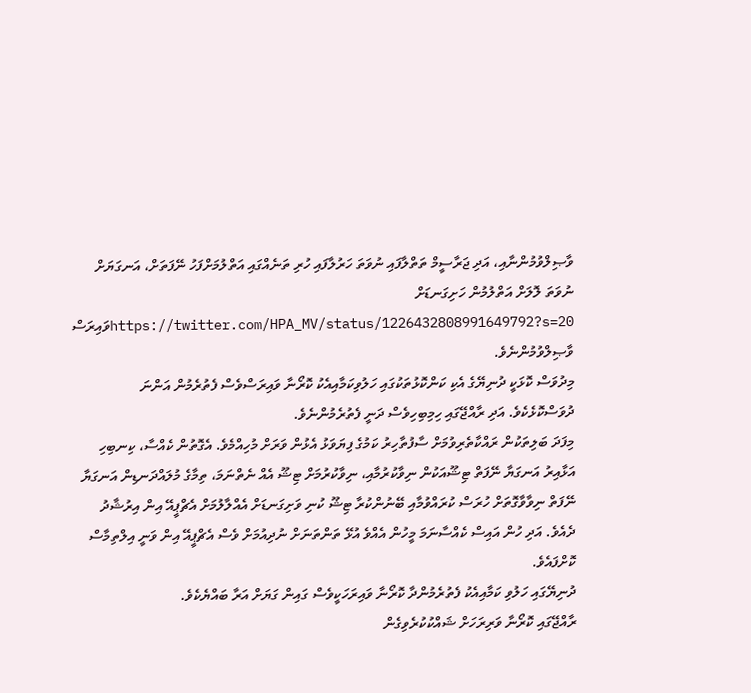ވާޞިލްވުމުންނާއި، އަދި ޖަރާސީމް ތަތްލާފައި ނުވަތަ ހަރުލާފައި ހުރި ތަނެއްގައި އަތްލުމަށްފަހު ނޭފަތަށް، އަނގަޔަށް ނުވަތަ ލޮލަށް އަތްލުމުން ހަށިގަނޑަށް https://twitter.com/HPA_MV/status/1226432808991649792?s=20ވައިރަސް ވާޞިލްވުމުންނެވެ.
މިދުވަސް ކޮޅަކީ ދުނިޔޭގެ އެކި ކަންކޮޅުތަކުގައި ހަލުވިކަމާއިއެކު ކޮރޯނާ ވައިރަސްވެސް ފެތުރެމުން އަންނަ ދުވަސްކޮޅެކެވެ. އަދި ރާއްޖޭގައި ހިމިބިހިވެސް ދަނީ ފެތުރެމުންނެވެ.
މިފަދަ ބަލިތަކުން ރައްކާތެރިވުމަށް ސާފުތާހިރު ކަމުގެ ފިޔަވަޅު އެޅުން ވަރަށް މުހިއްމެވެ. އެގޮތުން ކެއްސާ، ކިނބިހި އަޅާއިރު އަނގަޔާ ނޭފަތް ޓިޝޫއަކުން ނިވާކުރުމާއި، ނިވާކުރުމަށް ޓިޝޫ އެއް ނެތްނަމަ، ތިމާގެ މުލައްދަނޑިން އަނގަޔާ ނޭފަތް ނިވާވާގޮތަށް ހުރަސް ކުރައްވުމާއި ބޭނުންކުރާ ޓިޝޫ ކުނި ވަށިގަނޑަށް އެއްލާލުމަށް އެޗްޕީއޭ އިން އިރުޝާދު ދެއެވެ. އަދި ހުން އައިސް ކެއްސާނަމަ މީހުން އެއްވެ އުޅޭ ތަންތަނަށް ނުދިއުމަށް ވެސް އެޗްޕީއޭ އިން ވަނީ އިލްތިމާސް ކޮށްފައެވެ.
ދުނިޔޭގައި ހަލުވި ކަމާއިއެކު ފެތުރެމުންދާ ކޮރޯނާ ވައިރަހަކީވެސް ގައިން ގަޔަށް އަރާ ބައްޔެކެވެ.
ރާއްޖޭގައި ކޮރޯނާ ވަރިރަހަށް ޝައްކުކުރެވިގެން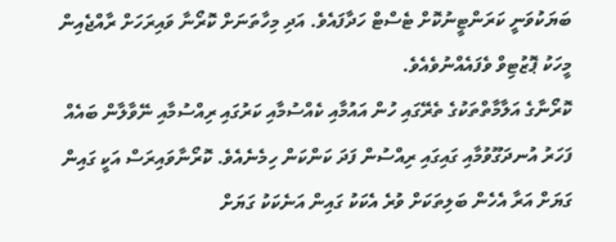ބަޔަކުވަނީ ކަރަންޓީނުކޮށް ޓެސްޓް ހަދާފައެވެ. އަދި މިހާތަނަށް ކޮރޯނާ ވައިރަހަށް ރާއްޖެއިން މީހަކު ޕޮޒުޓިވް ވެފައެއްނުވެއެވެ.
ކޮރޯނާގެ އަލާމާތްތަކުގެ ތެރޭގައި ހުން އައުމާއި ކެއްސުމާއި ކަރުގައި ރިއްސުމާއި ނޭވާލާން ބައެއް ފަހަރު އުނދަގޫވުމާއި ގައިގައި ރިއްސުން ފަދަ ކަންކަން ހިމެނެއެވެ. ކޮރޯނާވައިރަސް އަކީ ގައިން ގަޔަށް އަރާ އެހެން ބަލިތަކަށް ވުރެ އެކަކު ގައިން އަނެކަކު ގަޔަށް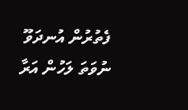ފެތުރުން އުނދަވޫ ނުވަތަ ލަހުން އަރާ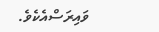ވައިރަސްއެކެވެ.